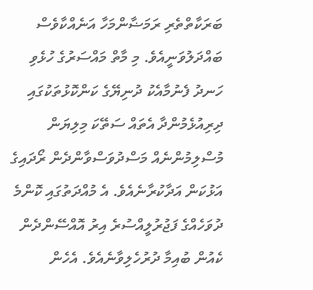ބަރަކާތްތެރި ރަމަޟާންމަހާ އަނެއްކާވެސް ބައްދަލުވަނީއެވެ. މި މާތް މައްސަރުގެ ހުޅެވި ހަނދު ފެނުމާއެކު ދުނިޔޭގެ ކަންކޮޅުތަކުގައި ދިރިއުޅެމުންދާ އެތައް ސަތޭކަ މިލިޔަން މުސްލިމުންނެއް މަސްދުވަސްވާންދެން ރޯދައިގެ އަޅުކަން އަދާކުރާނެއެވެ. އެ މުއްދަތުގައި ކޮންމެ ދުވަހެއްގެ ފަޖުރުލީއްސުރެ އިރު އޮއްސޭންދެން ކެއުން ބުއިމާ ދުރުހެލިވާނެއެވެ. އެހެން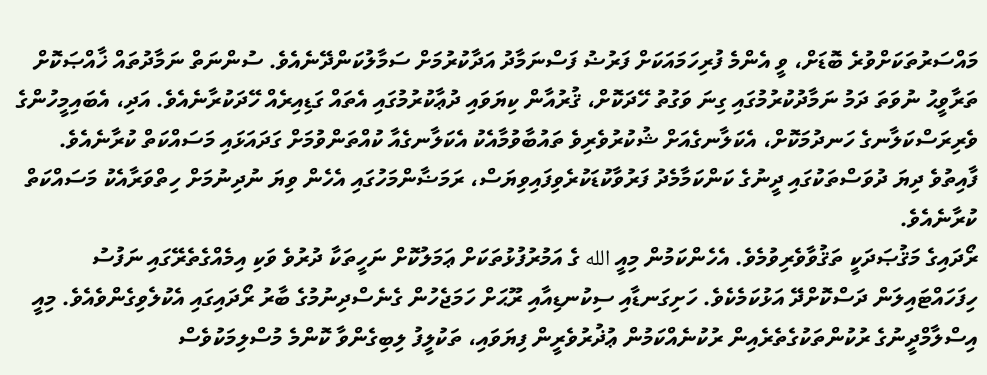މައްސަރުތަކަށްވުރެ ބޮޑަށް، ވީ އެންމެ ފުރިހަމައަކަށް ފަރުޟު ފަސްނަމާދު އަދާކުރުމަށް ސަމާލުކަންދޭނެއެވެ. ސުންނަތް ނަމާދުތައް ޚާއްޞަކޮށް ތަރާވީޙު ނުވަތަ ދަމު ނަމާދުކުރުމުގައި ގިނަ ވަގުތު ހޭދަކޮށް، ޤުރުއާން ކިޔަވައި ދުޢާކުރުމުގައި އެތައް ގަޑިއިރެއް ހޭދަކުރާނެއެވެ. އަދި، އެބައިމީހުންގެ ވެރިރަސްކަލާނގެ ހަނދުމަކޮށް، އެކަލާނގެއަށް ޝުކުރުވެރިވެ ތައުބާވުމާއެކު އެކަލާނގެއާ ކުއްތަންވުމަށް ގަދައަޅައި މަސައްކަތް ކުރާނެއެވެ. ފާއިތުވެ ދިޔަ ދުވަސްތަކުގައި ދީނުގެ ކަންކަމާމެދު ފަރުވާކުޑަކުރެވިފައިވިޔަސް، ރަމަޟާންމަހުގައި އެހެން ވިޔަ ނުދިނުމަށް ހިތްވަރާއެކު މަސައްކަތް ކުރާނެއެވެ.
ރޯދައިގެ މަޤުޞަދަކީ ތަޤުވާވެރިވުމެވެ. އެހެންކަމުން މިއީ الله ގެ އަމުރުފުޅުތަކަށް ޢަމަލުކޮށް ނަހީތަކާ ދުރުވެ ވަކި އިމެއްގެތެރޭގައި ނަފުސު ހިފަހައްޓައިލަން ދަސްކޮށްދޭ އަޅުކަމެކެވެ. ހަށިގަނޑާއި ސިކުނޑިއާއި ރޫޙަށް ހަމަޖެހުން ގެނެސްދިނުމުގެ ބާރު ރޯދައިގައި އެކުލެވިގެންވެއެވެ. މިއީ އިސްލާމްދީނުގެ ރުކުންތަކުގެތެރެއިން ރުކުނެއްކަމުން ޢުޛުރުވެރީން ފިޔަވައި، ތަކުލީފު ލިބިގެންވާ ކޮންމެ މުސްލިމަކުވެސް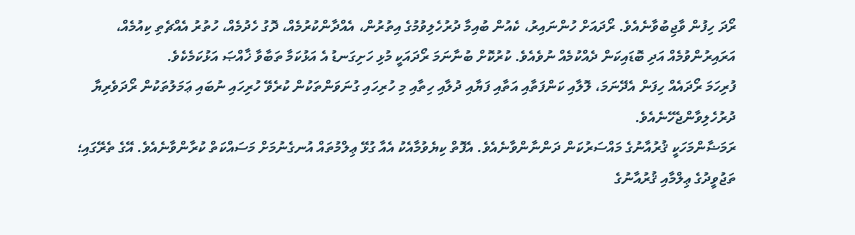ރޯދަ ހިފުން ވާޖިބުވާނެއެވެ. ރޯދައަށް ހުންނައިރު، ކެއުން ބުއިމާ ދުރުހެލިވުމުގެ އިތުރުން، އެއްދާންކުރުމެއް، ދޮގު ހެދުމެއް، ހުތުރު އެއްޗެތި ކިއުމެއް، އަރައިރުންވުމެއް އަދި ބޮޑައިކަން ދެއްކުމެއް ނުވެއެވެ. ކުރުކޮށް ބުނާނަމަ ރޯދައަކީ މުޅި ހަށިގަނޑު އެ އަޅުކަމާ ތަބާވާ ޚާއްޞަ އަޅުކަމެކެވެ.
ފުރިހަމަ ރޯދައެއް ހިފަން އެދޭނަމަ، ލޮލާއި ކަންފަތާއި އަތާއި ފަޔާއި ދުލާއި ހިތާއި މި ހުރިހައި ގުނަވަންތަކުން ކުރެވޭ ހުރިހައި ނުބައި ޢަމަލުތަކުން ރޯދަވެރިޔާ ދުރުހެލިވާންޖެހޭނެއެވެ.
ރަމަޟާންމަހަކީ ޤުރުއާނުގެ މައްސަރުކަން ދަންނާންވާނެއެވެ. އެފޮތް ކިޔެވުމާއެކު އެއާ ގުޅޭ ޢިލްމުތައް އުނގެނުމަށް މަސައްކަތް ކުރާންވާނެއެވެ. އޭގެ ތެރޭގައި؛ ތަޖުވީދުގެ ޢިލްމާއި ޤުރުއާނުގެ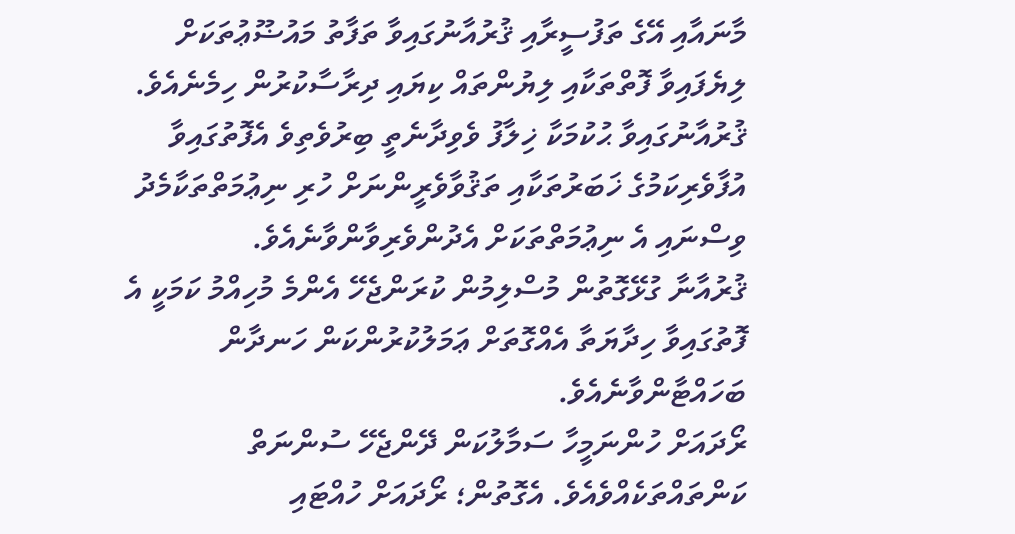މާނައާއި އޭގެ ތަފުސީރާއި ޤުރުއާނުގައިވާ ތަފާތު މައުޟޫޢުތަކަށް ލިޔެފައިވާ ފޮތްތަކާއި ލިޔުންތައް ކިޔައި ދިރާސާކުރުން ހިމެނެއެވެ. ޤުރުއާނުގައިވާ ޙުކުމަކާ ޚިލާފު ވެވިދާނެތީ ބިރުވެތިވެ އެފޮތުގައިވާ އުފާވެރިކަމުގެ ޚަބަރުތަކާއި ތަޤުވާވެރީންނަށް ހުރި ނިޢުމަތްތަކާމެދު ވިސްނައި އެ ނިޢުމަތްތަކަށް އެދުންވެރިވާންވާނެއެވެ.
ޤުރުއާނާ ގުޅޭގޮތުން މުސްލިމުން ކުރަންޖެހޭ އެންމެ މުހިއްމު ކަމަކީ އެ ފޮތުގައިވާ ހިދާޔަތާ އެއްގޮތަށް ޢަމަލުކުރުންކަން ހަނދާން ބަހައްޓާންވާނެއެވެ.
ރޯދައަށް ހުންނަމީހާ ސަމާލުކަން ދޭންޖެހޭ ސުންނަތް ކަންތައްތަކެއްވެއެވެ. އެގޮތުން؛ ރޯދައަށް ހުއްޓައި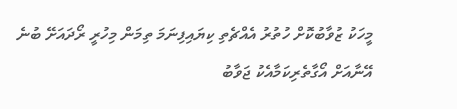މީހަކު ޒުވާބުކޮށް ހުތުރު އެއްޗެތި ކިޔައިފިނަމަ ތިމަން މިހުރީ ރޯދައަށޭ ބުނެ އޭނާއަށް އޯގާތެރިކަމާއެކު ޖަވާބު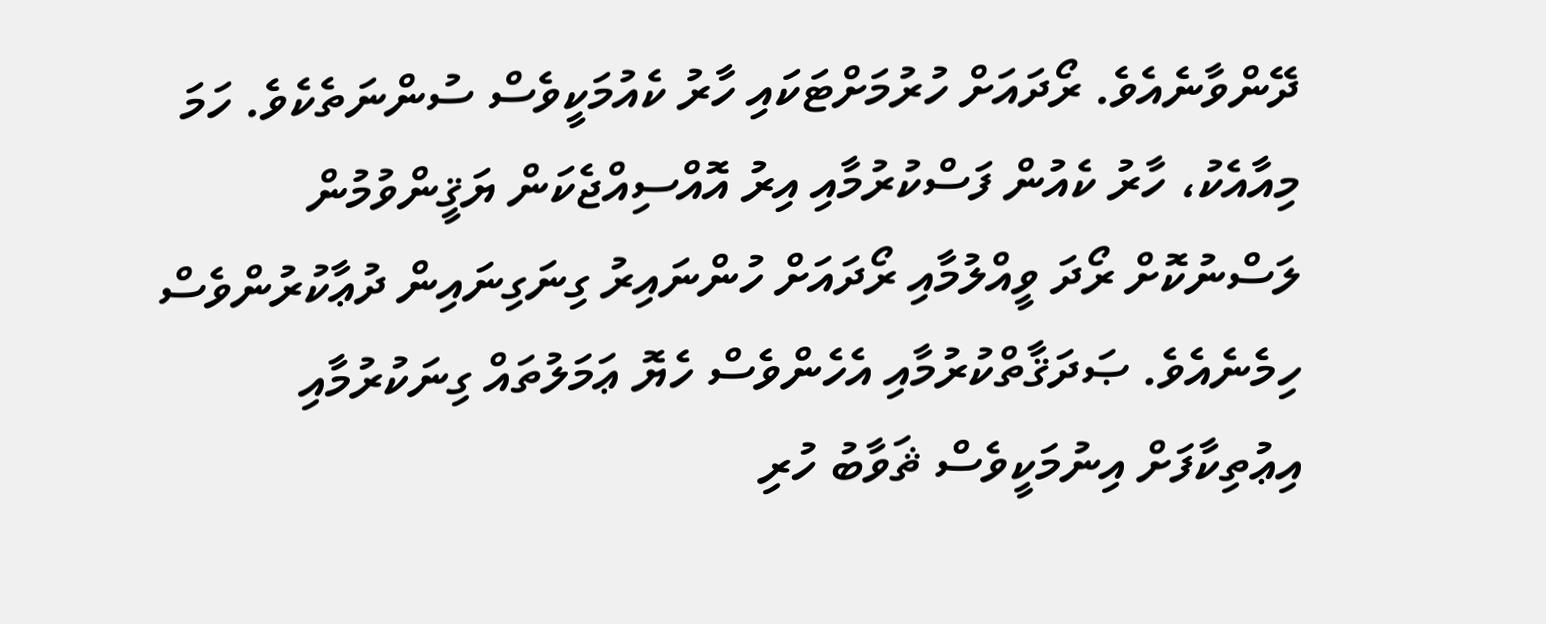ދޭންވާނެއެވެ. ރޯދައަށް ހުރުމަށްޓަކައި ހާރު ކެއުމަކީވެސް ސުންނަތެކެވެ. ހަމަ މިއާއެކު، ހާރު ކެއުން ފަސްކުރުމާއި އިރު އޮއްސިއްޖެކަން ޔަޤީންވުމުން ލަސްނުކޮށް ރޯދަ ވީއްލުމާއި ރޯދައަށް ހުންނައިރު ގިނަގިނައިން ދުޢާކުރުންވެސް ހިމެނެއެވެ. ޞަދަޤާތްކުރުމާއި އެހެންވެސް ހެޔޮ ޢަމަލުތައް ގިނަކުރުމާއި އިޢުތިކާފަށް އިނުމަކީވެސް ޘަވާބު ހުރި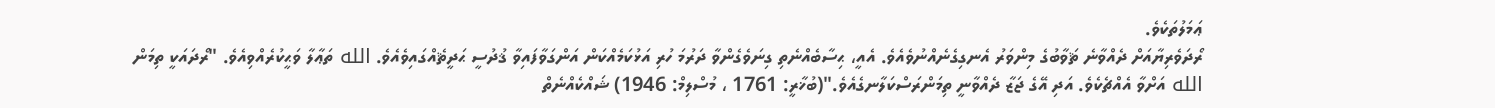ޢަމަލުތަކެވެ.
ރޯދަވެރިޔާއަށް ދެއްވާނެ ޘަވާބުގެ މިންވަރު އެނގިގެނެއްނުވެއެވެ. އެއީ، ޙިސާބެއްނެތި ގިނަވެގެންވާ ދަރުމަ ހުރި އަޅުކަމެއްކަން އަންގަވާފައިވާ ޤުދުސީ ޙަދީޘެއްގައިވެއެވެ. الله ތަޢާލާ ވަޙީކުރެއްވިއެވެ. "ރޯދައަކީ ތިމަން الله އަށްވާ އެއްޗެކެވެ. އަދި އޭގެ ޖަޒާ ދެއްވާނީ ތިމަންރަސްކަލާނގެއެވެ."(ބުޚާރީ: 1761 ، މުސްލިމް: 1946) ޝައްކެއްނެތް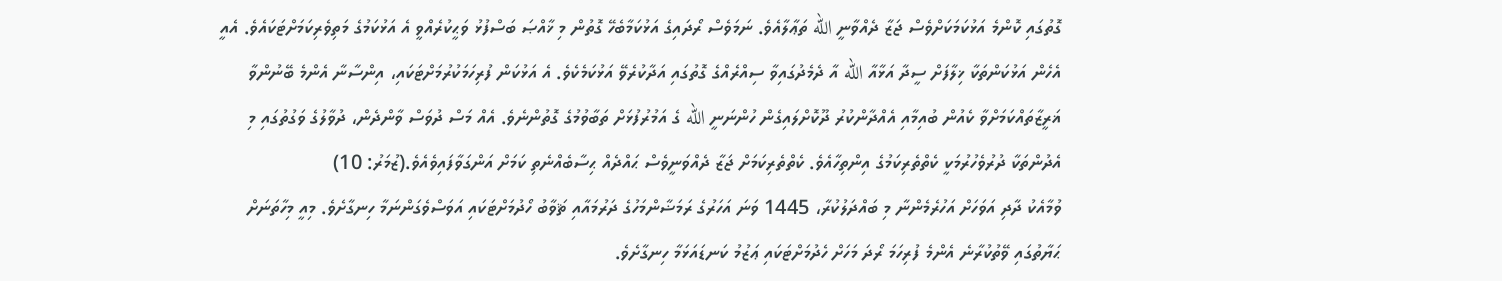ގޮތުގައި ކޮންމެ އަޅުކަމަކަށްވެސް ޖަޒާ ދެއްވާނީ الله ތަޢާލާއެވެ. ނަމަވެސް ރޯދައިގެ އަޅުކަމާބެހޭ ގޮތުން މި ޚާއްޞަ ބަސްފުޅު ވަޙީކުރެއްވީ އެ އަޅުކަމުގެ މަތިވެރިކަމަށްޓަކައެވެ. އެއީ އެހެން އަޅުކަންތަކާ ޚިލާފަށް ސީދާ އަޅާއާ الله އާ ދެމެދުގައިވާ ސިއްރެއްގެ ގޮތުގައި އަދާކުރެވޭ އަޅުކަމެކެވެ. އެ އަޅުކަން ފުރިހަމަކުރުމަށްޓަކައި، އިންސާނާ އެންމެ ބޭނުންވާ ޣަރީޒާތައްކަމަށްވާ ކެއުން ބުއިމާއި އެއްދާންކުރު ދޫކޮށްލައިގެން ހުންނަނީ الله ގެ އަމުރުފުޅަށް ތަބާވުމުގެ ގޮތުންނެވެ. އެއް މަސް ދުވަސް ވާންދެން، ދުވާލުގެ ވަގުތުގައި މި އެދުންތަކާ ދުރުވެހުރުމަކީ ކެތްތެރިކަމުގެ އިންތިހާއެވެ. ކެތްތެރިކަމަށް ޖަޒާ ދެއްވަނީވެސް ޙައްދެއް ޙިސާބެއްނެތި ކަމަށް އަންގަވާފައިވެއެވެ.(ޒުމަރު: 10)
ވުމާއެކު ދާދި އަވަހަށް އަހުރެމެންނާ މި ބައްދަލުކުރާ، 1445 ވަނަ އަހަރުގެ ރަމަޟާންމަހުގެ ދަރުމައާއި ޘަވާބު ހޯދުމަށްޓަކައި އަވަސްވެގަންނަމާ ހިނގާށެވެ. މިއީ މިހާތަނަށް ޙަޔާތުގައި ވޭތުކުރާނެ އެންމެ ފުރިހަމަ ރޯދަ މަހަށް ހެދުމަށްޓަކައި ޢަޒުމު ކަނޑައަޅަމާ ހިނގާށެވެ.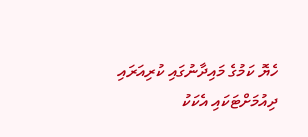ހެޔޮ ކަމުގެ މައިދާނުގައި ކުރިއަރައި ދިއުމަށްޓަކައި އެކަކު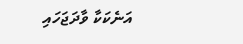އަނެކަކާ ވާދަޖަހައި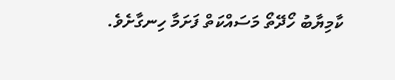ކާމިޔާބު ހޯދޭތޯ މަސައްކަތް ފަށަމާ ހިނގާށެވެ.